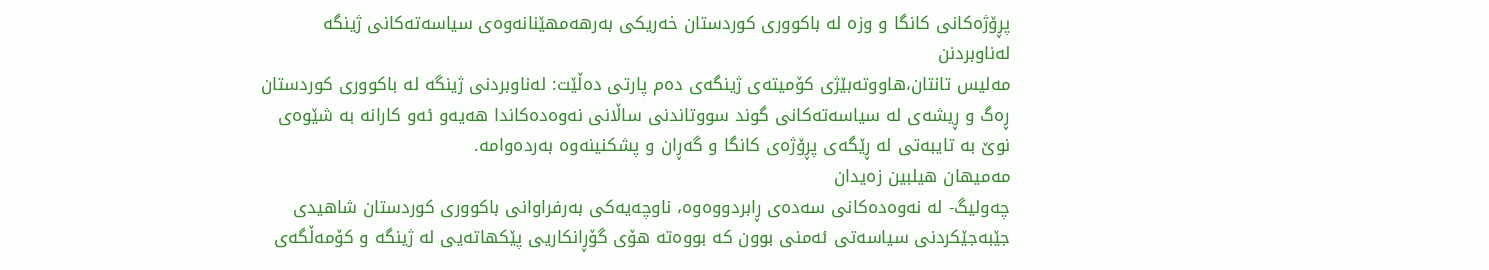پڕۆژەکانی کانگا و وزە لە باکووری کوردستان خەریکی بەرهەمهێنانەوەی سیاسەتەکانی ژینگە لەناوبردنن
مەلیس تانتان،هاووتەبێژی کۆمیتەی ژینگەی دەم پارتی دەڵێت: لەناوبردنی ژینگە لە باکووری کوردستان ڕەگ و ڕیشەی لە سیاسەتەکانی گوند سووتاندنی ساڵانی نەوەدەکاندا هەیەو ئەو کارانە بە شێوەی نوێ بە تایبەتی لە ڕێگەی پڕۆژەی کانگا و گەڕان و پشکنینەوە بەردەوامە.
مەميهان هیلبين زەيدان
چەولیگ- لە نەوەدەکانی سەدەی ڕابردووەوە، ناوچەیەکی بەرفراوانی باکووری کوردستان شاهیدی جێبەجێکردنی سیاسەتی ئەمنی بوون کە بووەتە هۆی گۆڕانکاریی پێکهاتەیی لە ژینگە و کۆمەڵگەی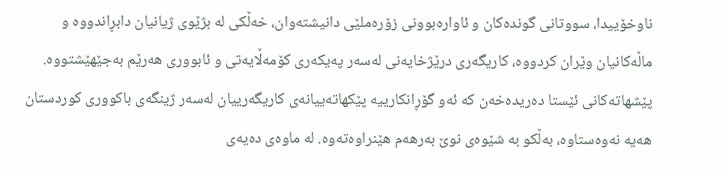ناوخۆییدا، سووتانی گوندەکان و ئاوارەبوونی زۆرەملێی دانیشتەوان، خەڵکی لە بژێوی ژیانیان دابڕاندووە و ماڵەکانیان وێران کردووە، کاریگەری درێژخایەنی لەسەر پەیکەری کۆمەڵایەتی و ئابووری هەرێم بەجێهێشتووە.
پێشهاتەکانی ئێستا دەریدەخەن کە ئەو گۆڕانکارییە پێکهاتەییانەی کاریگەرییان لەسەر ژینگەی باکووری کوردستان هەیە نەوەستاوە، بەڵکو بە شێوەی نوێ بەرهەم هێنراوەتەوە. لە ماوەی دەیەی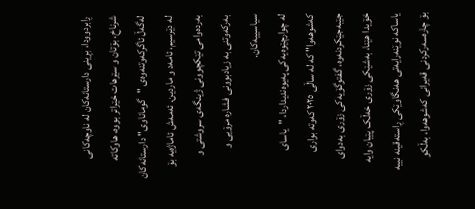ڕابردوودا، بڕینی دارستانەکان لە ناوچەکانی شرناخ، بۆتان و سێرهات خێراتر بووە، هاوکاتە لەگەڵ ئاگرکەوتنەوەی "گوماناوی" دارستانەکان لە دێرسیم، ئامەد و ماردین. ئەمەش ئاماژەیە بۆ بەردەوامی تێکچوونی ژینگەی سروشتی و بەرکەوتنی بە زیادبوونی فشارە مرۆیی و سیاسییەکان.
لە چوارچێوەیەکی پەیوەندیداردا، "یاسای کەشوهەوا" کە لە ساڵی ٢٠٢٥ کەوتە بواری جێبەجێکردنەوە، گفتوگۆیەکی زۆری بەدوای خۆیدا هێنا، بەشێکی زۆری خەڵک پێیان وایە یاساکە نوێنەرایەتی هەنگاوێکی ڕاستەقینە نییە بۆ چارەسەرکردنی قەیرانی کەشوهەوا، بەڵکو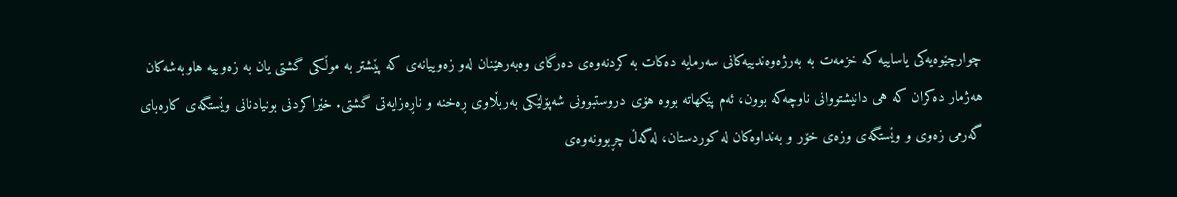چوارچێوەیەکی یاساییە کە خزمەت بە بەرژەوەندییەکانی سەرمایە دەکات بە کردنەوەی دەرگای وەبەرهێنان لەو زەوییانەی کە پێشتر بە موڵکی گشتی یان بە زەوییە هاوبەشەکان هەژمار دەکران کە هی دانیشتووانی ناوچەکە بوون، ئەم پێکهاتە بووە هۆی دروستبوونی شەپۆلێکی بەربڵاوی ڕەخنە و ناڕەزایەتی گشتی. خێراکردنی بونیادنانی وێستگەی کارەبای گەرمی زەوی و وێستگەی وزەی خۆر و بەنداوەکان لە کوردستان، لەگەڵ چڕبوونەوەی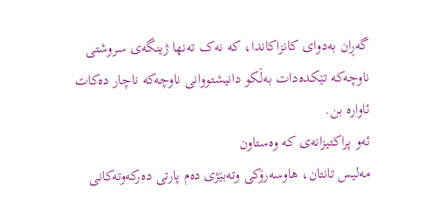گەڕان بەدوای کانزاکاندا، کە نەک تەنها ژینگەی سروشتی ناوچەکە تێکدەدات بەڵکو دانیشتووانی ناوچەکە ناچار دەکات ئاوارە بن.
ئەو پراکتیزانەی کە وەستاون
مەلیس تانتان، هاوسەرۆکی وتەبێژی دەم پارتی دەرکەوتەکانی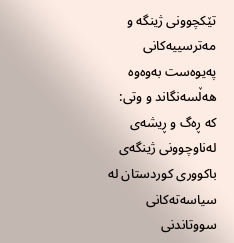تێکچوونی ژینگە و مەترسییەکانی پەیوەست بەوەوە هەڵسەنگاند و وتی: کە ڕەگ و ڕیشەی لەناوچوونی ژینگەی باکووری کوردستان لە سیاسەتەکانی سووتاندنی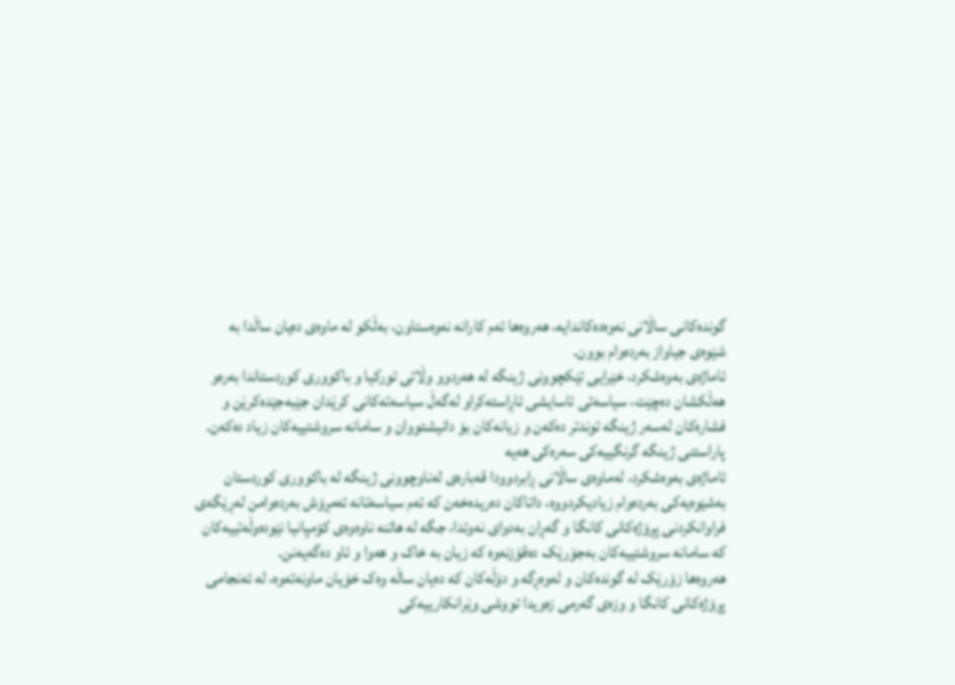گوندەکانی ساڵانی نەوەدەکاندایە، هەروەها ئەم کارانە نەوەستاون، بەڵکو لە ماوەی دەیان ساڵدا بە شێوەی جیاواز بەردەوام بوون.
ئاماژەی بەوەشکرد، خێرایی تێکچوونی ژینگە لە هەردوو وڵاتی تورکیا و باکووری کوردستاندا بەرەو هەڵکشان دەچێت، سیاسەتی ئاسایشی ئاڕاستەکراو لەگەڵ سیاسەتەکانی کرێدان جێبەجێدەکرێن و فشارەکان لەسەر ژینگە توندتر دەکەن و زیانەکان بۆ دانیشتووان و سامانە سروشتییەکان زیاد دەکەن.
پاراستنی ژینگە گرنگییەکی سەرەکی هەیە
ئاماژەی بەوەشکرد، لەماوەی ساڵانی ڕابردوودا قەبارەی لەناوچوونی ژینگە لە باکووری کوردستان بەشێوەیەکی بەردەوام زیادیکردووە، داتاکان دەریدەخەن کە ئەم سیاسەتانە ئەمڕۆش بەردەوامن لەڕێگەی فراوانکردنی پڕۆژەکانی کانگا و گەڕان بەدوای نەوتدا، جگە لە هاتنە ناوەوەی کۆمپانیا نێودەوڵەتییەکان کە سامانە سروشتییەکان بەجۆرێک دەقۆزنەوە کە زیان بە خاک و هەوا و ئاو دەگەیەنن.
هەروەها زۆرێک لە گوندەکان و لەوەڕگە و دۆڵەکان کە دەیان ساڵە وەک خۆیان ماونەتەوە، لە ئەنجامی پڕۆژەکانی کانگا و وزەی گەرمی زەویدا تووشی وێرانکارییەکی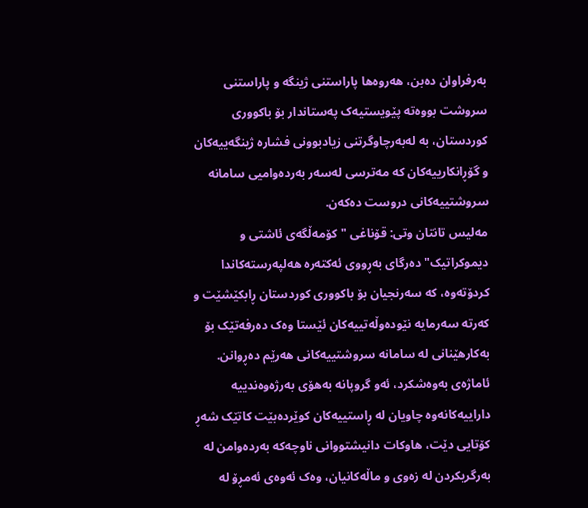بەرفراوان دەبن، هەروەها پاراستنی ژینگە و پاراستنی سروشت بووەتە پێویستیەک پەستاندار بۆ باکووری کوردستان، بە لەبەرچاوگرتنی زیادبوونی فشارە ژینگەییەکان و گۆڕانکارییەکان کە مەترسی لەسەر بەردەوامیی سامانە سروشتییەکانی دروست دەکەن.
مەلیس تانتان وتی: قۆناغی "کۆمەڵگەی ئاشتی و دیموکراتیک" دەرگای بەڕووی ئەکتەرە هەلپەرستەکاندا کردۆتەوە، کە سەرنجیان بۆ باکووری کوردستان ڕابکێشێت و کەرتە سەرمایە نێودەوڵەتییەکان ئێستا وەک دەرفەتێک بۆ بەکارهێنانی لە سامانە سروشتییەکانی هەرێم دەڕوانن.
ئاماژەی بەوەشکرد، ئەو گروپانە بەهۆی بەرژەوەندییە داراییەکانەوە چاویان لە ڕاستییەکان کوێردەبێت کاتێک شەڕ کۆتایی دێت، هاوکات دانیشتووانی ناوچەکە بەردەوامن لە بەرگریکردن لە زەوی و ماڵەکانیان، وەک ئەوەی ئەمڕۆ لە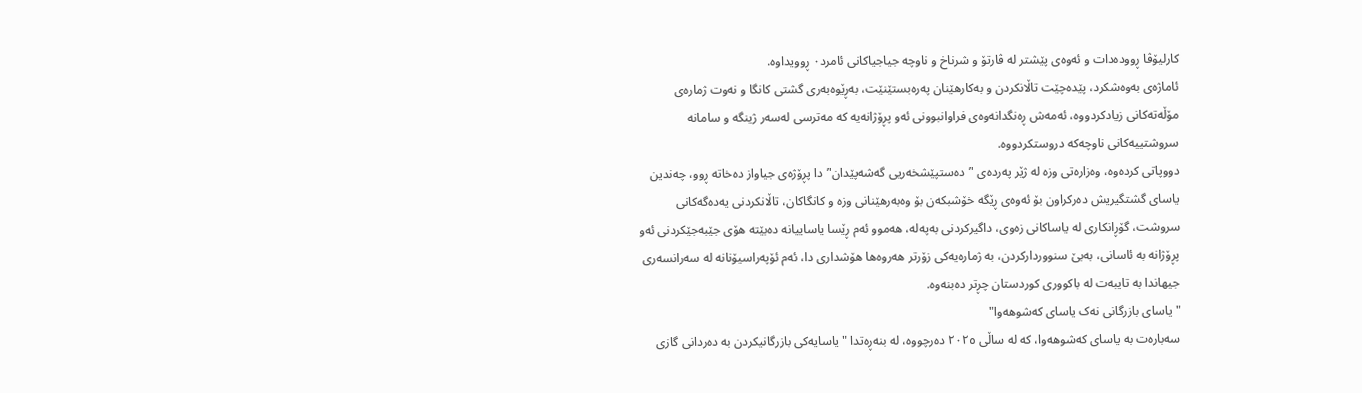کارلیۆڤا ڕوودەدات و ئەوەی پێشتر لە ڤارتۆ و شرناخ و ناوچە جیاجیاکانی ئامرد٠ ڕوویداوە.
ئاماژەی بەوەشکرد، پێدەچێت تاڵانکردن و بەکارهێنان پەرەبستێنێت، بەڕێوەبەری گشتی کانگا و نەوت ژمارەی مۆڵەتەکانی زیادکردووە، ئەمەش ڕەنگدانەوەی فراوانبوونی ئەو پڕۆژانەیە کە مەترسی لەسەر ژینگە و سامانە سروشتییەکانی ناوچەکە دروستکردووە.
دووپاتی کردەوە، وەزارەتی وزە لە ژێر پەردەی '’دەستپێشخەریی گەشەپێدان'’دا پڕۆژەی جیاواز دەخاتە ڕوو، چەندین یاسای گشتگیریش دەرکراون بۆ ئەوەی ڕێگە خۆشبکەن بۆ وەبەرهێنانی وزە و کانگاکان، تاڵانکردنی یەدەگەکانی سروشت، گۆڕانکاری لە یاساکانی زەوی، داگیرکردنی بەپەلە، هەموو ئەم ڕێسا یاساییانە دەبێتە هۆی جێبەجێکردنی ئەو پڕۆژانە بە ئاسانی، بەبێ سنووردارکردن، بە ژمارەیەکی زۆرتر هەروەها هۆشداری دا، ئەم ئۆپەراسیۆنانە لە سەرانسەری جیهاندا بە تایبەت لە باکووری کوردستان چڕتر دەبنەوە.
"یاسای بازرگانی نەک یاسای کەشوهەوا"
سەبارەت بە یاسای کەشوهەوا، کە لە ساڵی ٢٠٢٥ دەرچووە، لە بنەڕەتدا "یاسایەکی بازرگانیکردن بە دەردانی گازی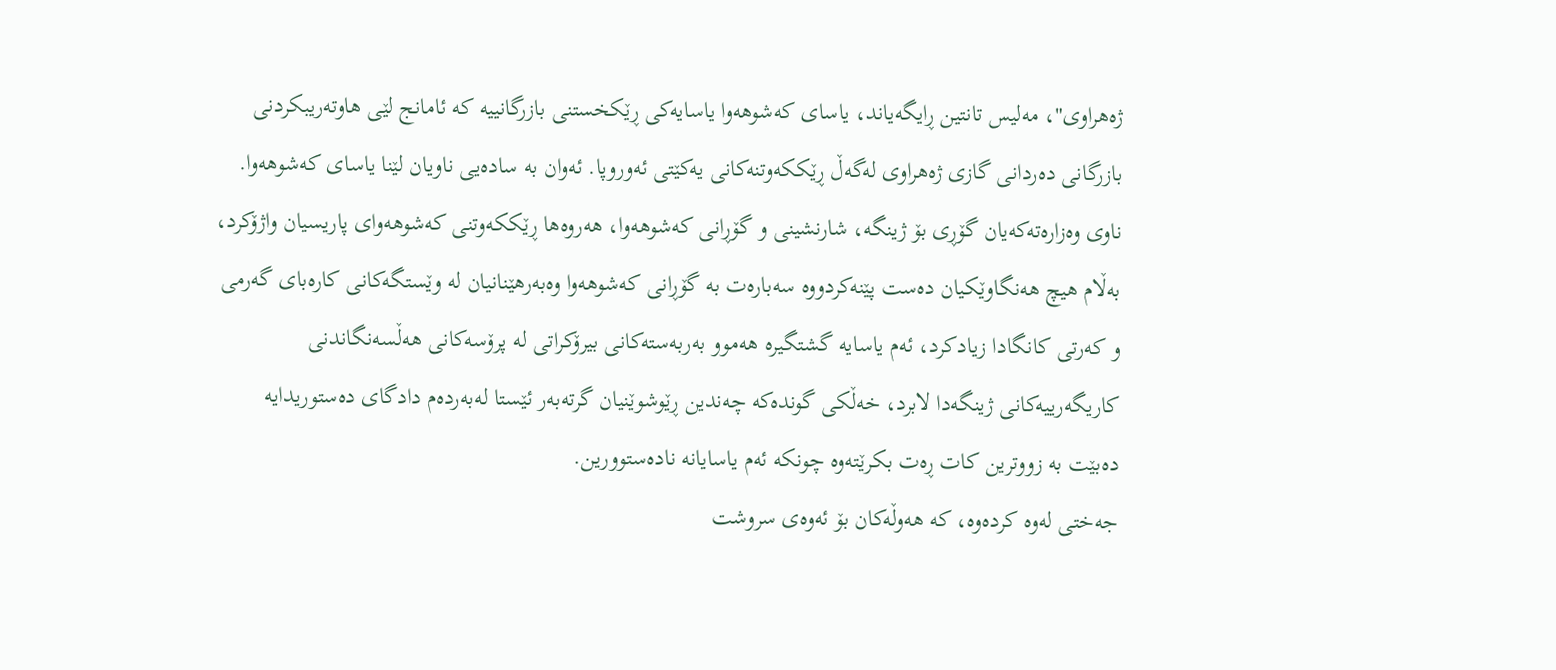ژەهراوی"، مەلیس تانتین ڕایگەیاند، یاسای کەشوهەوا یاسایەکی ڕێکخستنی بازرگانییە کە ئامانج لێی هاوتەریبکردنی بازرگانی دەردانی گازی ژەهراوی لەگەڵ ڕێککەوتنەکانی یەکێتی ئەوروپا. ئەوان بە سادەیی ناویان لێنا یاسای کەشوهەوا. ناوی وەزارەتەکەیان گۆڕی بۆ ژینگە، شارنشینی و گۆڕانی کەشوهەوا، هەروەها ڕێککەوتنی کەشوهەوای پاریسیان واژۆکرد، بەڵام هیچ هەنگاوێکیان دەست پێنەکردووە سەبارەت بە گۆڕانی کەشوهەوا وەبەرهێنانیان لە وێستگەکانی کارەبای گەرمی و کەرتی کانگادا زیادکرد، ئەم یاسایە گشتگیرە هەموو بەربەستەکانی بیرۆکراتی لە پرۆسەکانی هەڵسەنگاندنی کاریگەرییەکانی ژینگەدا لابرد، خەڵکی گوندەکە چەندین ڕێوشوێنیان گرتەبەر ئێستا لەبەردەم دادگای دەستوریدایە دەبێت بە زووترین کات ڕەت بکرێتەوە چونکە ئەم یاسایانە نادەستوورین.
جەختی لەوە کردەوە، کە هەوڵەکان بۆ ئەوەی سروشت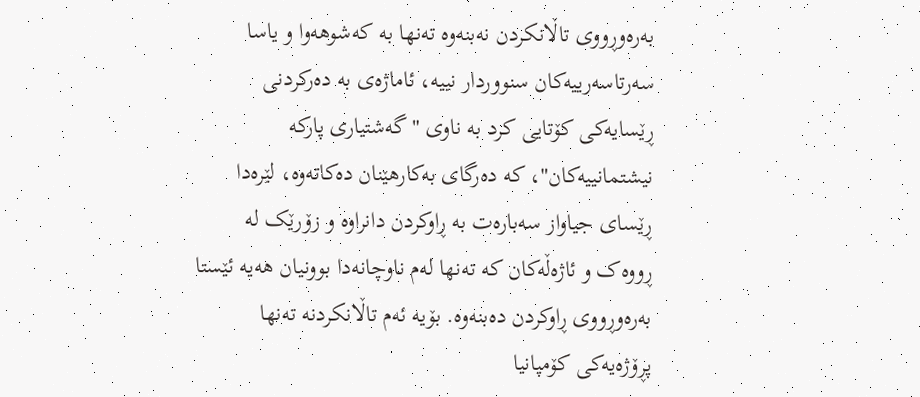بەرەوڕووی تاڵانکردن نەبنەوە تەنها بە کەشوهەوا و یاسا سەرتاسەرییەکان سنووردار نییە، ئاماژەی بە دەرکردنی ڕێسایەکی کۆتایی کرد بە ناوی "گەشتیاری پارکە نیشتمانییەکان"، کە دەرگای بەکارهێنان دەکاتەوە، لێرەدا ڕێسای جیاواز سەبارەت بە ڕاوکردن دانراوە و زۆرێک لە ڕووەک و ئاژەڵەکان کە تەنها لەم ناوچانەدا بوونیان هەیە ئێستا بەرەوڕووی ڕاوکردن دەبنەوە. بۆیە ئەم تاڵانکردنە تەنها پڕۆژەیەکی کۆمپانیا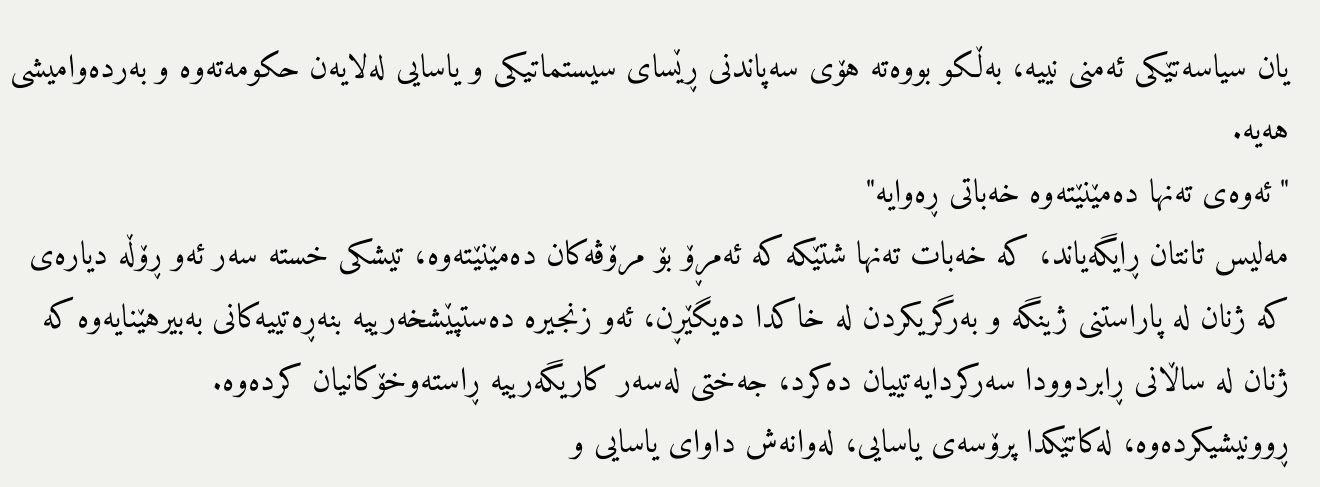یان سیاسەتێکی ئەمنی نییە، بەڵکو بووەتە هۆی سەپاندنی ڕێسای سیستماتیکی و یاسایی لەلایەن حکومەتەوە و بەردەوامیشی هەیە.
"ئەوەی تەنها دەمێنێتەوە خەباتی ڕەوایە"
مەلیس تانتان ڕایگەیاند، کە خەبات تەنها شتێکە کە ئەمڕۆ بۆ مرۆڤەکان دەمێنێتەوە، تیشکی خستە سەر ئەو ڕۆڵە دیارەی کە ژنان لە پاراستنی ژینگە و بەرگریکردن لە خاکدا دەیگێڕن، ئەو زنجیرە دەستپێشخەرییە بنەڕەتییەکانی بەبیرهێنایەوە کە ژنان لە ساڵانی ڕابردوودا سەرکردایەتییان دەکرد، جەختی لەسەر کاریگەرییە ڕاستەوخۆکانیان کردەوە.
ڕوونیشیکردەوە، لەکاتێکدا پرۆسەی یاسایی، لەوانەش داوای یاسایی و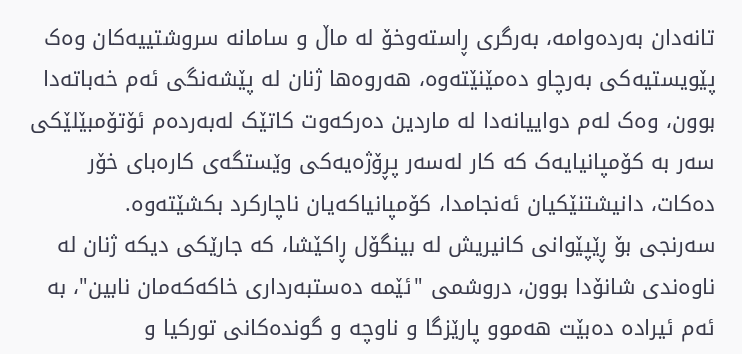تانەدان بەردەوامە، بەرگری ڕاستەوخۆ لە ماڵ و سامانە سروشتییەکان وەک پێویستیەکی بەرچاو دەمێنێتەوە، هەروەها ژنان لە پێشەنگی ئەم خەباتەدا بوون، وەک لەم دواییانەدا لە ماردین دەرکەوت کاتێک لەبەردەم ئۆتۆمبێلێکی سەر بە کۆمپانیایەک کە کار لەسەر پڕۆژەیەکی وێستگەی کارەبای خۆر دەکات، دانیشتنێکیان ئەنجامدا، کۆمپانیاکەیان ناچارکرد بکشێتەوە.
سەرنجی بۆ ڕێپێوانی کانیریش لە بینگۆل ڕاکێشا، کە جارێکی دیکە ژنان لە ناوەندی شانۆدا بوون، دروشمی "ئێمە دەستبەرداری خاکەکەمان نابین"، بە ئەم ئیرادە دەبێت هەموو پارێزگا و ناوچە و گوندەکانی تورکیا و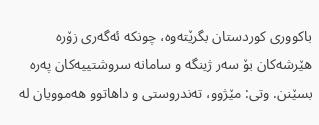باکووری کوردستان بگرێتەوە، چونکە ئەگەری زۆرە هێرشەکان بۆ سەر ژینگە و سامانە سروشتییەکان پەرە بسێنن. وتی: مێژوو، تەندروستی و داهاتوو هەموویان لە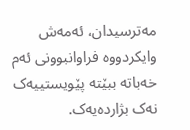مەترسیدان، ئەمەش وایکردووە فراوانبوونی ئەم خەباتە ببێتە پێویستییەک نەک بژاردەیەک.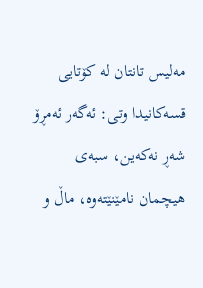مەلیس تانتان لە کۆتایی قسەکانیدا وتی: ئەگەر ئەمڕۆ شەڕ نەکەین، سبەی هیچمان نامێنێتەوە، ماڵ و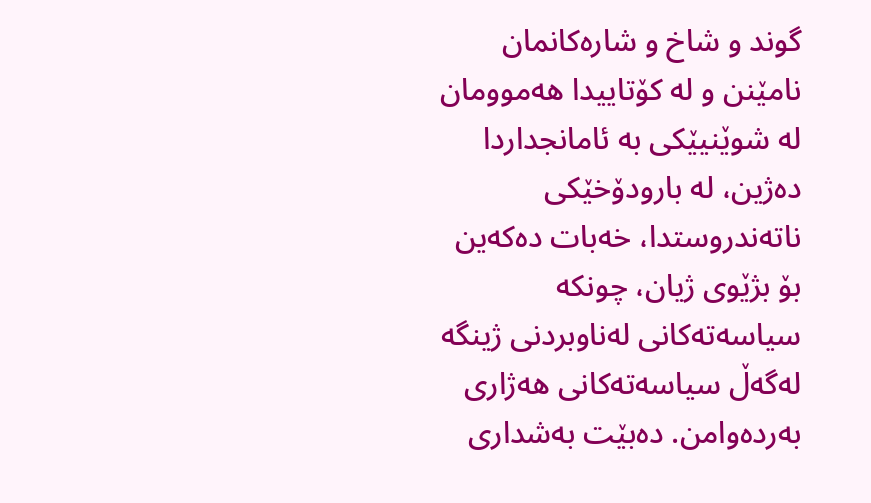گوند و شاخ و شارەکانمان نامێنن و لە کۆتاییدا هەموومان لە شوێنیێکی بە ئامانجداردا دەژین، لە بارودۆخێکی ناتەندروستدا، خەبات دەکەین بۆ بژێوی ژیان، چونکە سیاسەتەکانی لەناوبردنی ژینگە لەگەڵ سیاسەتەکانی هەژاری بەردەوامن. دەبێت بەشداری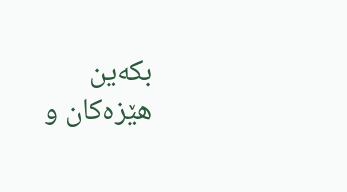بکەین هێزەکان و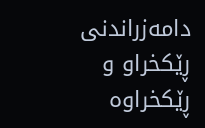دامەزراندنی ڕێکخراو و ڕێکخراوە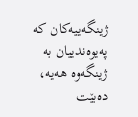ژینگەییەکان کە پەیوەندییان بە ژینگەوە هەیە، دەبێت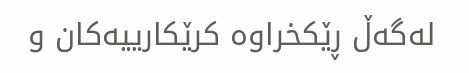لەگەڵ ڕێکخراوە کرێکارییەکان و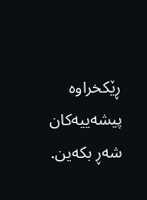ڕێکخراوە پیشەییەکان شەڕ بکەین.